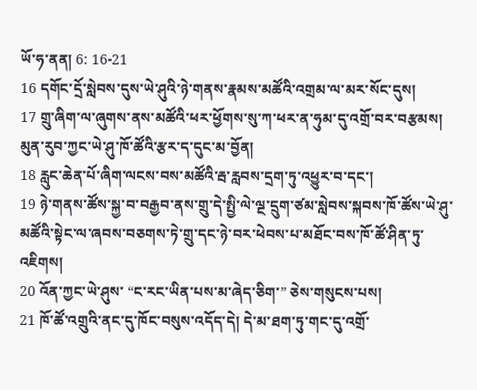ཡོ་ཧ་ནན། 6: 16-21
16 དགོང་དྲོ་སླེབས་དུས་ཡེ་ཤུའི་ཉེ་གནས་རྣམས་མཚོའི་འགྲམ་ལ་མར་སོང་དུས།
17 གྲུ་ཞིག་ལ་ཞུགས་ནས་མཚོའི་ཕར་ཕྱོགས་སུ་ཀ་ཕར་ན་ཧུམ་དུ་འགྲོ་བར་བརྩམས། མུན་རུབ་ཀྱང་ཡེ་ཤུ་ཁོ་ཚོའི་རྩར་ད་དུང་མ་བྱོན།
18 རླུང་ཆེན་པོ་ཞིག་ལངས་བས་མཚོའི་རྦ་རླབས་དྲག་ཏུ་འཕྱུར་བ་དང་།
19 ཉེ་གནས་ཚོས་སྐྱ་བ་བརྒྱབ་ནས་གྲུ་དེ་སྤྱི་ལེ་ལྔ་དྲུག་ཙམ་སླེབས་སྐབས་ཁོ་ཚོས་ཡེ་ཤུ་མཚོའི་སྟེང་ལ་ཞབས་བཅགས་ཏེ་གྲུ་དང་ཉེ་བར་ཕེབས་པ་མཐོང་བས་ཁོ་ཚོ་ཤིན་ཏུ་འཇིགས།
20 འོན་ཀྱང་ཡེ་ཤུས་ “ང་རང་ཡིན་པས་མ་ཞེད་ཅིག་” ཅེས་གསུངས་པས།
21 ཁོ་ཚོ་འགྲུའི་ནང་དུ་ཁོང་བསུས་འདོད་དེ། དེ་མ་ཐག་ཏུ་གང་དུ་འགྲོ་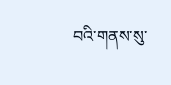བའི་གནས་སུ་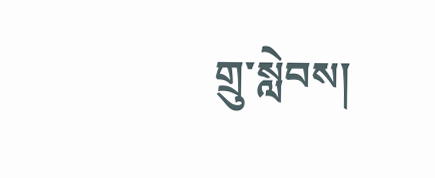གྲུ་སླེབས།